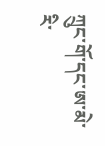ཀྲུང་གོ་དང་ཨ་མེ་རི་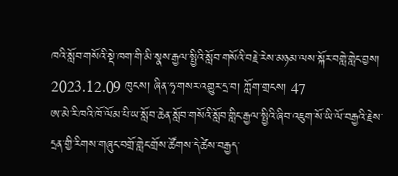ཁའི་སློབ་གསོའི་སྡེ་ཁག་གི་མི་སྣས་རྒྱལ་སྤྱིའི་སློབ་གསོའི་བརྗེ་རེས་མཉམ་ལས་སྐོར་བགླེ་གླེང་བྱས།
2023.12.09 ཁུངས། ཞིན་ཧྭ་གསར་འགྱུར་དྲ་བ། ཀློག་གྲངས། 47
ཨ་མེ་རི་ཁའི་ཁོ་ལོམ་པི་ཡ་སློབ་ཆེན་སློབ་གསོའི་སློབ་གླིང་རྒྱལ་སྤྱིའི་ཞིབ་འཇུག་སོ་ཡི་ལོ་བརྒྱའི་རྗེས་དྲན་གྱི་རིགས་གཞུང་བགྲོ་གླེང་གྲོས་ཚོགས་དེ་ཚེས་བརྒྱད་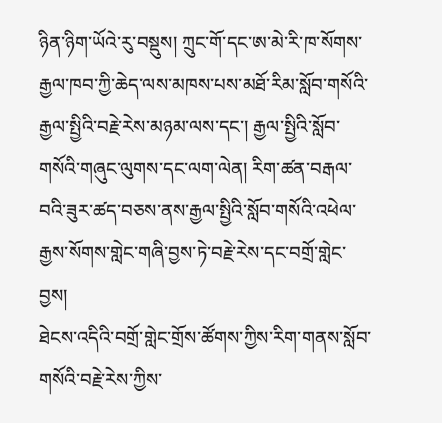ཉིན་ཉིག་ཡོའེ་རུ་བསྡུས། ཀྲུང་གོ་དང་ཨ་མེ་རི་ཁ་སོགས་རྒྱལ་ཁབ་ཀྱི་ཆེད་ལས་མཁས་པས་མཐོ་རིམ་སློབ་གསོའི་རྒྱལ་སྤྱིའི་བརྗེ་རེས་མཉམ་ལས་དང་། རྒྱལ་སྤྱིའི་སློབ་གསོའི་གཞུང་ལུགས་དང་ལག་ལེན། རིག་ཚན་བརྒལ་བའི་ཟུར་ཚད་བཅས་ནས་རྒྱལ་སྤྱིའི་སློབ་གསོའི་འཕེལ་རྒྱས་སོགས་གླེང་གཞི་བྱས་ཏེ་བརྗེ་རེས་དང་བགྲོ་གླེང་བྱས།
ཐེངས་འདིའི་བགྲོ་གླེང་གྲོས་ཚོགས་ཀྱིས་རིག་གནས་སློབ་གསོའི་བརྗེ་རེས་ཀྱིས་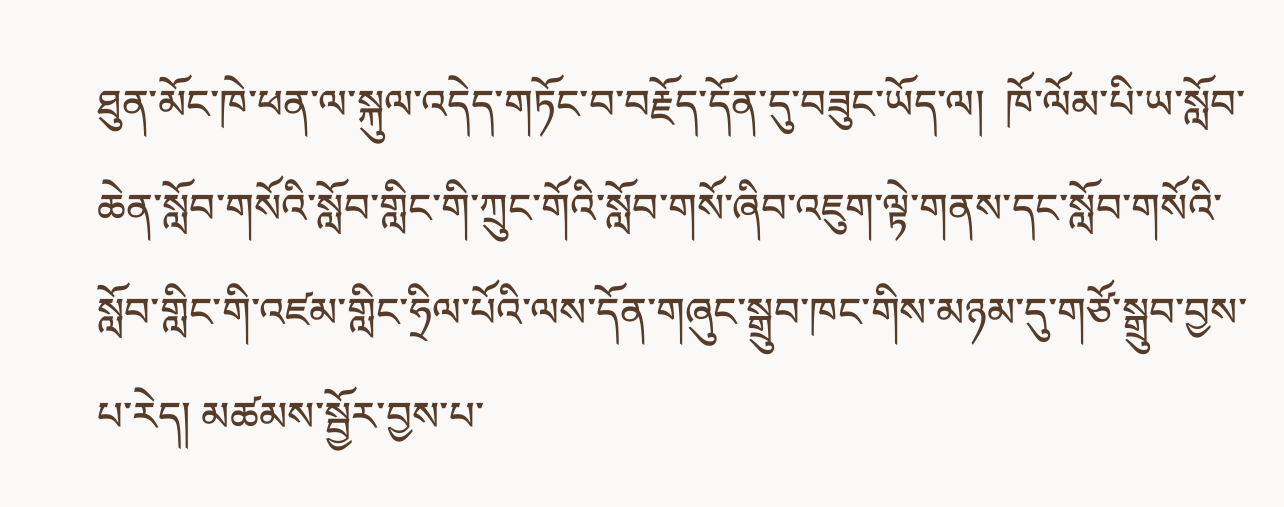ཐུན་མོང་ཁེ་ཕན་ལ་སྐུལ་འདེད་གཏོང་བ་བརྗོད་དོན་དུ་བཟུང་ཡོད་ལ།  ཁོ་ལོམ་པི་ཡ་སློབ་ཆེན་སློབ་གསོའི་སློབ་གླིང་གི་ཀྲུང་གོའི་སློབ་གསོ་ཞིབ་འཇུག་ལྟེ་གནས་དང་སློབ་གསོའི་སློབ་གླིང་གི་འཛམ་གླིང་ཧྲིལ་པོའི་ལས་དོན་གཞུང་སྒྲུབ་ཁང་གིས་མཉམ་དུ་གཙོ་སྒྲུབ་བྱས་པ་རེད། མཚམས་སྦྱོར་བྱས་པ་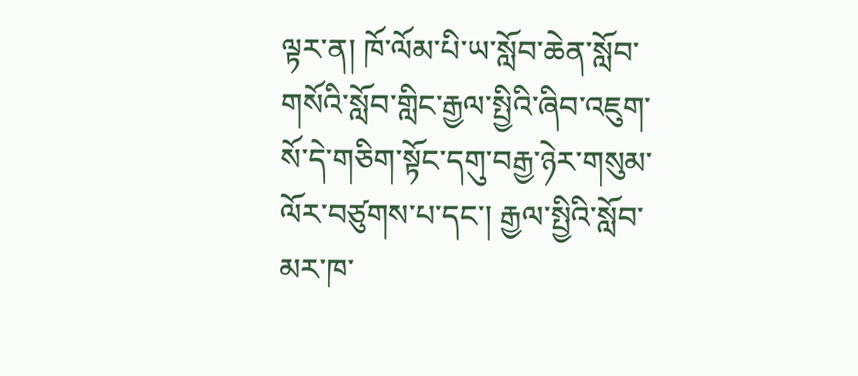ལྟར་ན། ཁོ་ལོམ་པི་ཡ་སློབ་ཆེན་སློབ་གསོའི་སློབ་གླིང་རྒྱལ་སྤྱིའི་ཞིབ་འཇུག་སོ་དེ་གཅིག་སྟོང་དགུ་བརྒྱ་ཉེར་གསུམ་ལོར་བཙུགས་པ་དང་། རྒྱལ་སྤྱིའི་སློབ་མར་ཁ་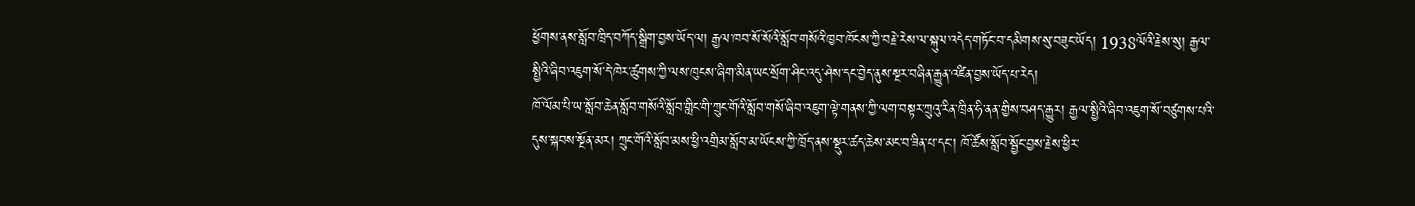ཕྱོགས་ནས་སློབ་ཁྲིད་བཀོད་སྒྲིག་བྱས་ཡོད་ལ། རྒྱལ་ཁབ་སོ་སོའི་སློབ་གསོའི་ཁྱབ་ཁོངས་ཀྱི་བརྗེ་རེས་ལ་སྐུལ་འདེད་གཏོང་བ་དམིགས་སུ་བཟུང་ཡོད། 1938ལོའི་རྗེས་སུ། རྒྱལ་སྤྱིའི་ཞིབ་འཇུག་སོ་དེ་ཁེར་ཚུགས་ཀྱི་ལས་ཁུངས་ཞིག་མིན་ཡང་སྲོག་ཤིང་འདུ་ཤེས་དང་བྱེད་ནུས་སྔར་བཞིན་རྒྱུན་འཛིན་བྱས་ཡོད་པ་རེད།
ཁོ་ལོམ་པི་ཡ་སློབ་ཆེན་སློབ་གསོའི་སློབ་གླིང་གི་ཀྲུང་གོའི་སློབ་གསོ་ཞིབ་འཇུག་ལྟེ་གནས་ཀྱི་ལག་བསྟར་ཀྲུའུ་རིན་ཁྲིན་ཧི་ནན་གྱིས་བཤད་རྒྱུར། རྒྱལ་སྤྱིའི་ཞིབ་འཇུག་སོ་བཙུགས་པའི་དུས་སྐབས་སྔོན་མར། ཀྲུང་གོའི་སློབ་མས་ཕྱི་འགྲིམ་སློབ་མ་ཡོངས་ཀྱི་ཁྲོད་ནས་སྡུར་ཚད་ཆེས་མང་བ་ཟིན་པ་དང་། ཁོ་ཚོས་སློབ་སྦྱོང་བྱས་རྗེས་ཕྱིར་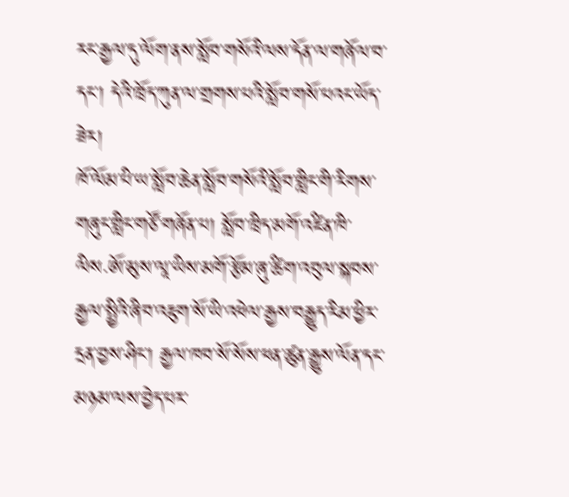རང་རྒྱལ་དུ་ལོག་ནས་སློབ་གསོའི་ལས་དོན་ལ་གཞོལ་བ་དང་། དེའི་ཁྲོད་ཀུན་ལ་གྲགས་པའི་སློབ་གསོ་པའང་ཡོད་ཟེར།
ཁོ་ལོམ་པི་ཡ་སློབ་ཆེན་སློབ་གསོའི་སློབ་གླིང་གི་རིགས་གཞུང་གླིང་གཙོ་གཞོན་པ། སློབ་ཁྲིད་མགོ་འཛིན་ཁི་ལིས·ཨོ་མུས་ལཱ་ཡིས་མགོ་རྩོམ་ཞུ་ཚིག་འབུལ་སྐབས་རྒྱལ་སྤྱིའི་ཞིབ་འཇུག་སོ་ཡི་འཕེལ་རྒྱས་བརྒྱུད་རིམ་ཕྱིར་དྲན་བྱས་ཤིང་། རྒྱལ་ཁབ་སོ་སོས་ཕན་ཚུན་རྒྱུས་ལོན་དང་མཉམ་ལས་བྱེད་པར་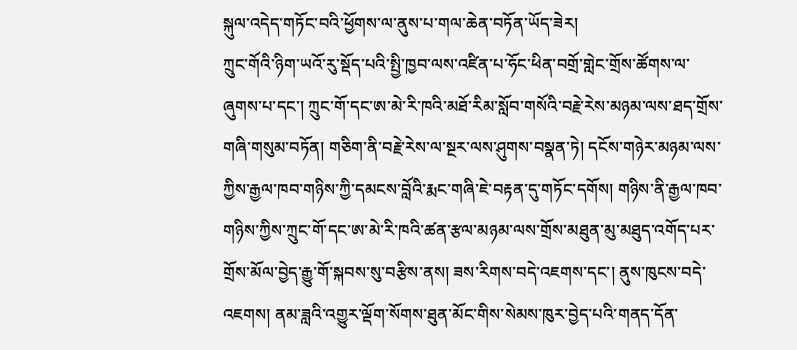སྐུལ་འདེད་གཏོང་བའི་ཕྱོགས་ལ་ནུས་པ་གལ་ཆེན་བཏོན་ཡོད་ཟེར།
ཀྲུང་གོའི་ཉིག་ཡའོ་རུ་སྡོད་པའི་སྤྱི་ཁྱབ་ལས་འཛིན་པ་ཧོང་ཕིན་བགྲོ་གླེང་གྲོས་ཚོགས་ལ་ཞུགས་པ་དང་། ཀྲུང་གོ་དང་ཨ་མེ་རི་ཁའི་མཐོ་རིམ་སློབ་གསོའི་བརྗེ་རེས་མཉམ་ལས་ཐད་གྲོས་གཞི་གསུམ་བཏོན། གཅིག་ནི་བརྗེ་རེས་ལ་སྔར་ལས་ཤུགས་བསྣན་ཏེ། དངོས་གཉེར་མཉམ་ལས་ཀྱིས་རྒྱལ་ཁབ་གཉིས་ཀྱི་དམངས་བློའི་རྨང་གཞི་ཇེ་བརྟན་དུ་གཏོང་དགོས། གཉིས་ནི་རྒྱལ་ཁབ་གཉིས་ཀྱིས་ཀྲུང་གོ་དང་ཨ་མེ་རི་ཁའི་ཚན་རྩལ་མཉམ་ལས་གྲོས་མཐུན་མུ་མཐུད་འགོད་པར་གྲོས་མོལ་བྱེད་རྒྱུ་གོ་སྐབས་སུ་བརྩིས་ནས། ཟས་རིགས་བདེ་འཇགས་དང་། ནུས་ཁུངས་བདེ་འཇགས། ནམ་ཟླའི་འགྱུར་ལྡོག་སོགས་ཐུན་མོང་གིས་སེམས་ཁུར་བྱེད་པའི་གནད་དོན་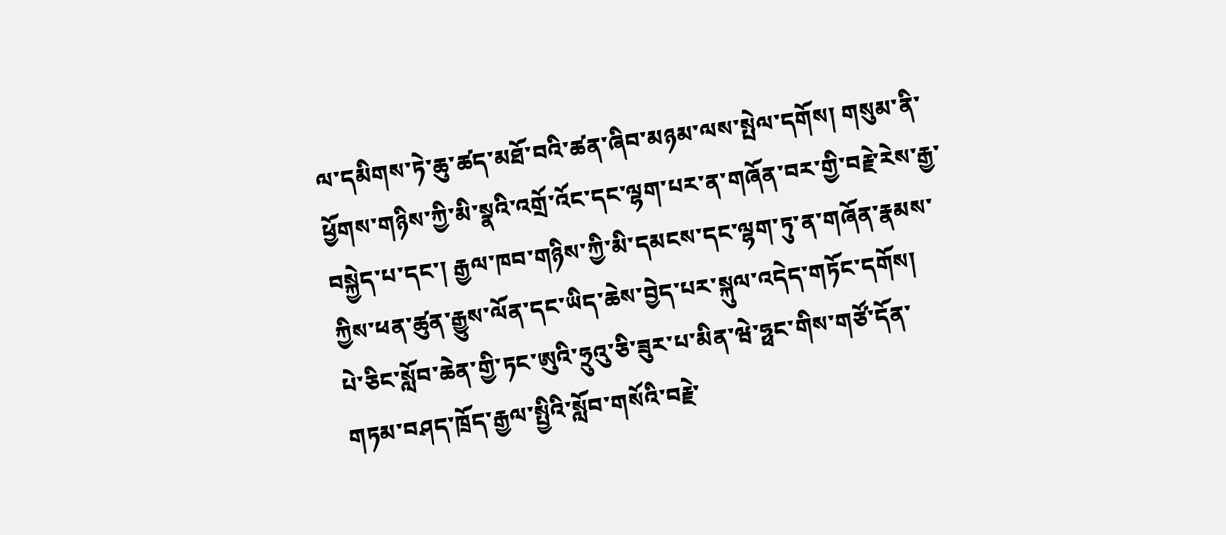ལ་དམིགས་ཏེ་ཆུ་ཚད་མཐོ་བའི་ཚན་ཞིབ་མཉམ་ལས་སྤེལ་དགོས། གསུམ་ནི་ཕྱོགས་གཉིས་ཀྱི་མི་སྣའི་འགྲོ་འོང་དང་ལྷག་པར་ན་གཞོན་བར་གྱི་བརྗེ་རེས་རྒྱ་བསྐྱེད་པ་དང་། རྒྱལ་ཁབ་གཉིས་ཀྱི་མི་དམངས་དང་ལྷག་ཏུ་ན་གཞོན་རྣམས་ཀྱིས་ཕན་ཚུན་རྒྱུས་ལོན་དང་ཡིད་ཆེས་བྱེད་པར་སྐུལ་འདེད་གཏོང་དགོས།
པེ་ཅིང་སློབ་ཆེན་གྱི་ཏང་ཨུའི་ཧྲུའུ་ཅི་ཟུར་པ་མིན་ཝེ་ཧྥང་གིས་གཙོ་དོན་གཏམ་བཤད་ཁྲོད་རྒྱལ་སྤྱིའི་སློབ་གསོའི་བརྗེ་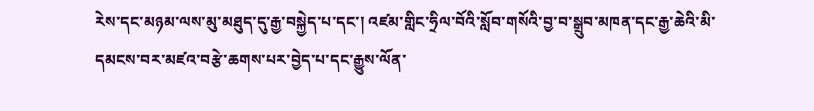རེས་དང་མཉམ་ལས་མུ་མཐུད་དུ་རྒྱ་བསྐྱེད་པ་དང་། འཛམ་གླིང་ཧྲིལ་བོའི་སློབ་གསོའི་བྱ་བ་སྒྲུབ་མཁན་དང་རྒྱ་ཆེའི་མི་དམངས་བར་མཛའ་བརྩེ་ཆགས་པར་བྱེད་པ་དང་རྒྱུས་ལོན་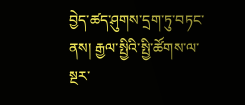བྱེད་ཚད་ཤུགས་དྲག་ཏུ་བཏང་ནས། རྒྱལ་སྤྱིའི་སྤྱི་ཚོགས་ལ་སྔར་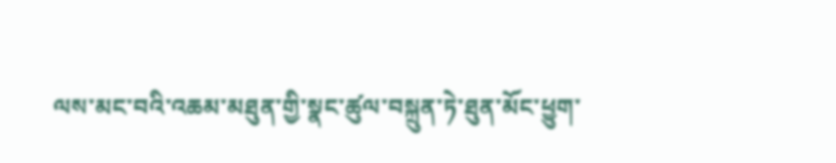ལས་མང་བའི་འཆམ་མཐུན་གྱི་སྣང་ཚུལ་བསྐྲུན་ཏེ་ཐུན་མོང་ཕྱུག་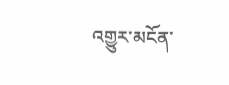འགྱུར་མངོན་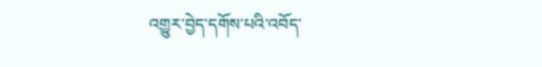འགྱུར་བྱེད་དགོས་པའི་འབོད་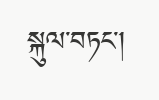སྐུལ་བཏང་།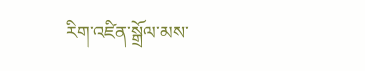རིག་འཛིན་སྒྲོལ་མས་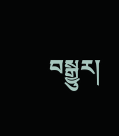བསྒྱུར།